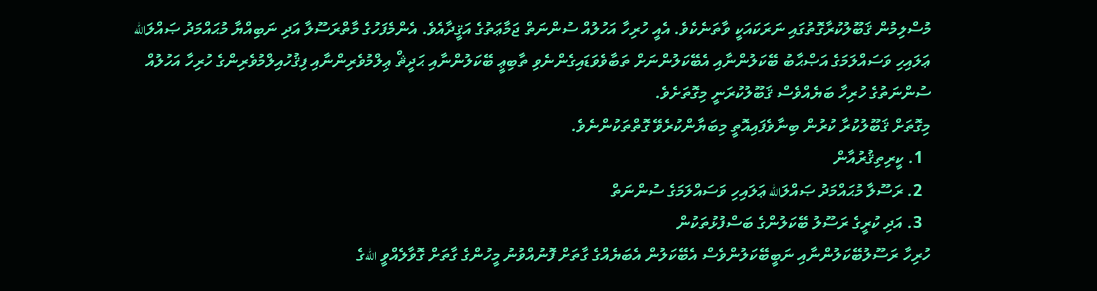މުސްލިމުން ޤަބޫލުކުރާގޮތުގައި ނަރަކައަކީ ވާތަނެކެވެ. އެއީ ހުރިހާ އަހުލުއް ސުންނަތް ޖަމާޢަތުގެ އަޤީދާއެވެ. އެންމެފަހުގެ މާތްރަސޫލާ އަދި ނަބިއްޔާ މުޙައްމަދު ޞައްލަالله ޢަލައިހި ވަސައްލަމަގެ އަޞްޙާބު ބޭކަލުންނާއި އެބޭކަލުންނަށް ތަބާވެވަޑައިގެންނެވި ތާބިޢީ ބޭކަލުންނާއި ޙަދީޘް ޢިލްމުވެރިންނާއި ފިޤުހުއިލްމުވެރިންގެ ހުރިހާ އަހުލުއް ސުންނަތުގެ ހުރިހާ ބަޔެއްވެސް ޤަބޫލުކުރަނީ މިގޮތަށެވެ.
މިގޮތަށް ޤަބޫލުކުރާ ކުރުން ބިނާވެފައިއޮތީ މިބަޔާންކުރެވޭ ގޮތްތަކުންނެވެ.
  1. ކީރިތިޤުރުއާން
  2. ރަސޫލާ މުޙައްމަދު ޞައްލަالله ޢަލައިހި ވަސައްލަމަގެ ސުންނަތް
  3. އަދި ކުރީގެ ރަސޫލު ބޭކަލުންގެ ބަސްފުޅުތަކުން
ހުރިހާ ރަސޫލުބޭކަލުންނާއި ނަބީބޭކަލުންވެސް އެބޭކަލުން އެބަޔެއްގެ ގާތަށް ފޮނުއްވުނު މީހުންގެ ގާތަށް ގޮވާލެއްވީ اللهގެ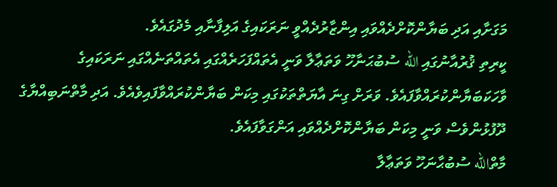މަގަށާއި އަދި ބަޔާންކޮށްދެއްވައި އިންޒާރުދެއްވީ ނަރަކައިގެ އަލިފާނާއި މެދުގައެވެ.
ކީރިތި ޤުރުއާނުގައި الله ސުބުޙަނާހޫ ވަތަޢާލާ ވަނީ އެތައްފަހަރެއްގައި އެތައްތަނެއްގައި ނަރަކައިގެ ވާހަކަބަޔާންކުރައްވާފައެވެ. ވަރަށް ގިނަ އާޔަތްތަކުގައި މިކަން ބަޔާންކުރައްވާފައިވެއެވެ. އަދި މާތްނަބިއްޔާގެ ދޫފުޅުންވެސް ވަނީ މިކަން ބަޔާންކޮށްދެއްވައި އަންގަވާފައެވެ.
މާތްالله ސުބުޙާނަހޫ ވަތަޢާލާ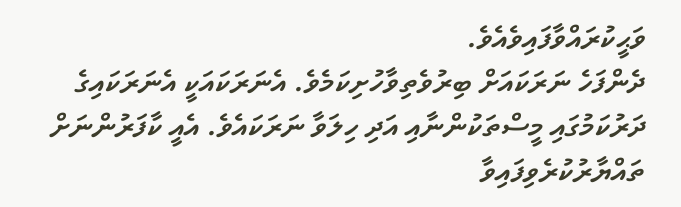ވަޙީކުރައްވާފައިވެއެވެ.
ދެންފަހެ ނަރަކައަށް ބިރުވެތިވާހުށިކަމެވެ. އެނަރަކައަކީ އެނަރަކައިގެ ދަރުކަމުގައި މީސްތަކުންނާއި އަދި ހިލަވާ ނަރަކައެވެ. އެއީ ކާފަރުންނަށް ތައްޔާރުކުރެވިފައިވާ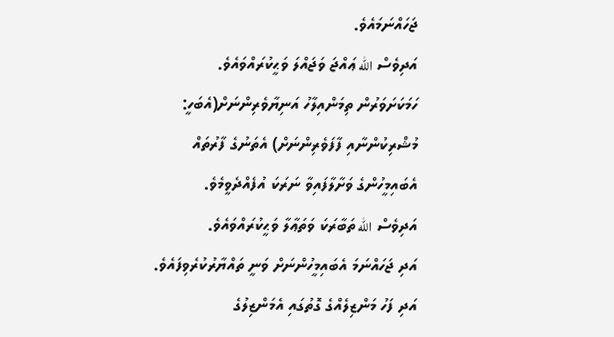ޖަހައްނަމައެވެ.
އަދިވެސް الله ޢައްޖަ ވަޖައްލަ ވަޙީކުރައްވައެވެ.
ހަމަކަށަވަރުން ތިމަންއިލާހު އަނިޔާވެރިންނަށް(އެބަހީ: މުޝްރިކުންނާއި ފާފަވެރިންނަށް) އެތަނުގެ ފާރުތައް އެބައިމީހުންގެ ވަށާލާފައިވާ ނަރަކަ އުފެއްދެވީމެވެ.
އަދިވެސް الله ތަބާރަކަ ވަތަޢާލާ ވަޙީކުރައްވައެވެ.
އަދި ޖަހައްނަމަ އެބައިމީހުންނަށް ވަނީ ތައްޔާރުކުރެވިފައެވެ. އަދި ފަހު މަންޒިލެއްގެ ގޮތުގައި އެމަންޒިލުގެ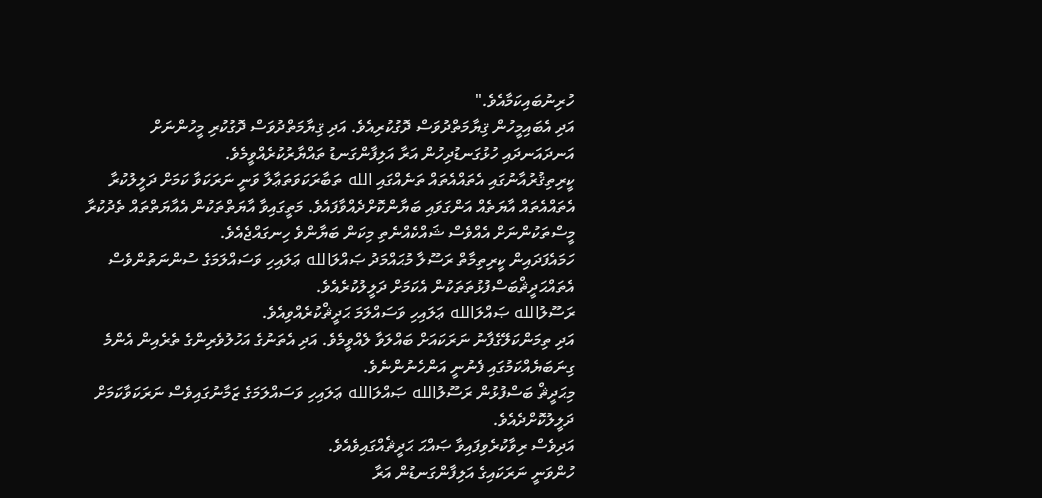ހުރިނުބައިކަމާއެވެ."
އަދި އެބައިމީހުން ޤިޔާމަތްދުވަސް ދޮގުކުރިއެވެ. އަދި ޤިޔާމަތްދުވަސް ދޮގުކުރި މީހުންނަށް އަނދައަނދައި ހުޅުގަނޑުދިހުން އަރާ އަލިފާންގަނޑު ތައްޔާރުކުރެއްވީމެވެ.
ކީރިތިޤުރުއާނުގައި އެތައްއެތައް ތަނެއްގައި الله ތަބާރަކަވަތަޢާލާ ވަނީ ނަރަކަވާ ކަމަށް ދަލީލުކުރާ އެތައްއެތައް އާޔަތެއް އަންގަވައި ބަޔާންކޮށްދެއްވާފައެވެ. މަތީގައިވާ އާޔަތްތަކުން އެއާޔަތްތައް ތެދުކުރާ މީސްތަކުންނަށް އެއްވެސް ޝައްކެއްނެތި މިކަން ބަޔާންވެ ހިނގައްޖެއެވެ.
ހަމައެފަދައިން ކީރިތިމާތް ރަސޫލާ މުޙައްމަދު ޞައްލަالله ޢަލައިހި ވަސައްލަމަގެ ސުންނަތުންވެސް އެތައްޙަދީޘްބަސްފުޅުތަތަކުން އެކަމަށް ދަލީލުކުރެއެވެ.
ރަސޫލުالله ޞައްލަالله ޢަލައިހި ވަސައްލަމަ ޙަދީޘްކުރެއްވިއެވެ.
އަދި ތިމަންކަލޭގެފާނު ނަރަކައަށް ބައްލަވާ ލެއްވީމެވެ. އަދި އެތަނުގެ އަހުލުވެރިންގެ ތެރެއިން އެންމެ ގިނަބަޔެއްކަމުގައި ފެނުނީ އަންހެނުންނެވެ.
މިޙަދީޘް ބަސްފުޅުން ރަސޫލުالله ޞައްލަالله ޢަލައިހި ވަސައްލަމަގެ ޒަމާނުގައިވެސް ނަރަކަވާކަމަށް ދަލީލުކޮށްދެއެވެ.
އަދިވެސް ރިވާކުރެވިފައިވާ ޞައްޙަ ޙަދީޘެއްގައިވެއެވެ.
ހުންވަނީ ނަރަކައިގެ އަލިފާންގަނޑުން އަރާ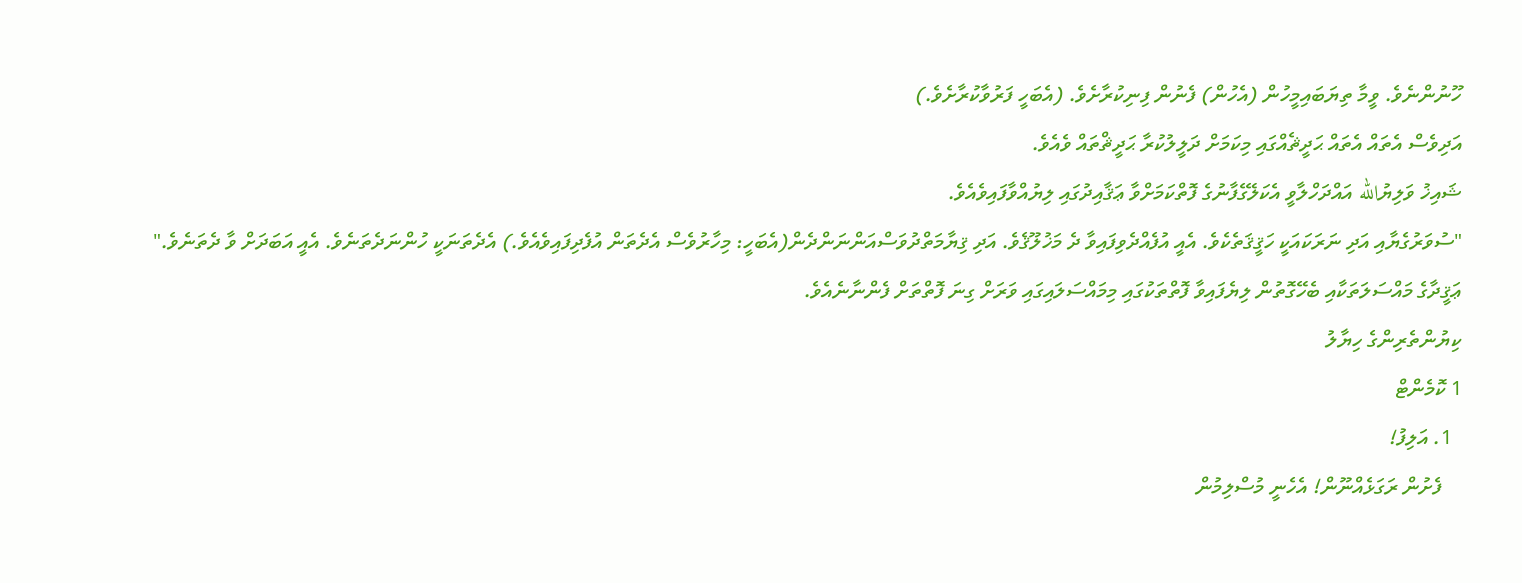ހޫނުންނެވެ. ވީމާ ތިޔަބައިމީހުން (އެހުން) ފެނުން ފިނިކުރާށެވެ. (އެބަހީ ފަރުވާކުރާށެވެ.)
އަދިވެސް އެތައް އެތައް ޙަދީޘެއްގައި މިކަމަށް ދަލީލުކުރާ ޙަދީޘްތައް ވެއެވެ.
ޝައިޚު ވަލިޔުالله އައްދަހްލާވީ އެކަލޭގެފާނުގެ ފޮތްކަމަށްވާ ޢަޤާއިދުގައި ލިޔުއްވާފައިވެއެވެ.
"ސުވަރުގެޔާއި އަދި ނަރަކައަކީ ހަޤީޤަތެކެވެ. އެއީ އުފެއްދެވިފައިވާ ދެ މަޚުލޫޤެވެ. އަދި ޤިޔާމަތްދުވަސްއަންނަންދެން(އެބަހީ: މިހާރުވެސް އެދެތަން އުފެދިފައިވެއެވެ.) އެދެތަނަކީ ހުންނަދެތަނެވެ. އެއީ އަބަދަށް ވާ ދެތަނެވެ."
ޢަޤީދާގެ މައްސަލަތަކާއި ބެހޭގޮތުން ލިޔެފައިވާ ފޮތްތަކުގައި މިމައްސަލައިގައި ވަރަށް ގިނަ ފޮތްތަށް ފެންނާނެއެވެ.
ކިޔުންތެރިންގެ ހިޔާލު
1 ކޮމެންޓް
  1. އަލިފު!
    ފެށުން ރަގަޅެއްނޫން! އެހެނީ މުސްލިމުން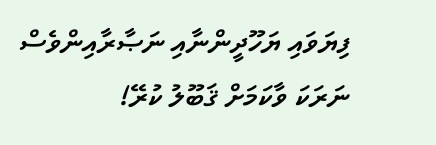ފިޔަވައި ޔަހޫދީންނާއި ނަޞާރާއިންވެސް ނަރަކަ ވާކަމަށް ޤަބޫލު ކުރޭ!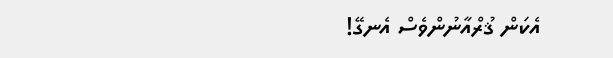އެކަން ޤުރްއާނުންވެސް އެނގޭ!